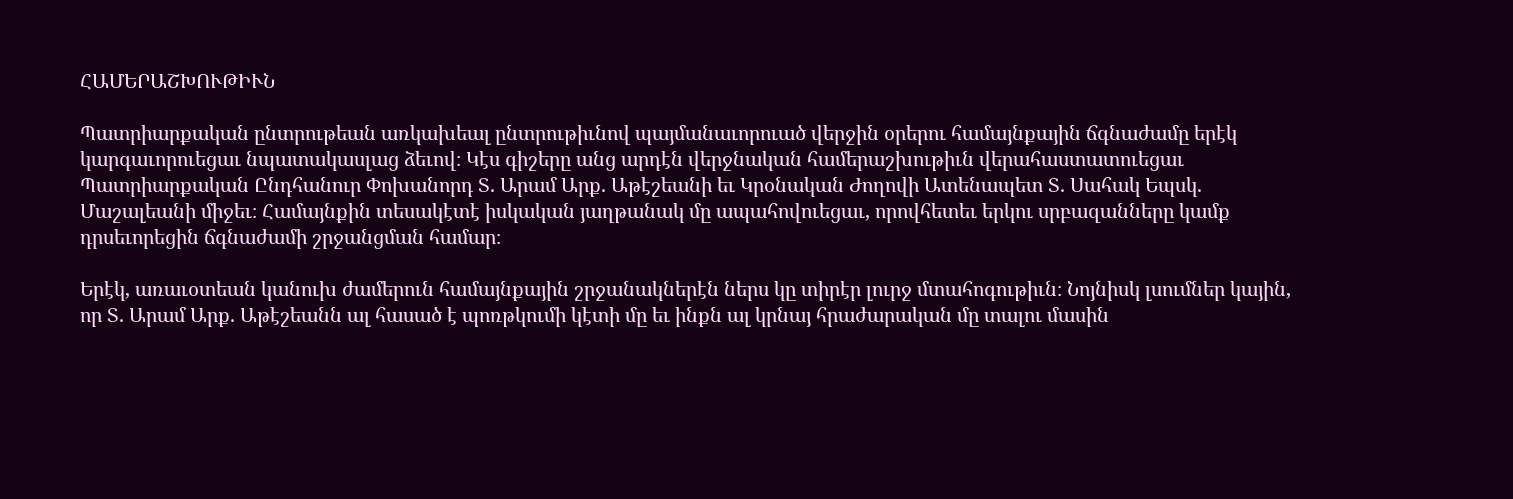ՀԱՄԵՐԱՇԽՈՒԹԻՒՆ

Պատրիարքական ընտրութեան առկախեալ ընտրութիւնով պայմանաւորուած վերջին օրերու համայնքային ճգնաժամը երէկ կարգաւորուեցաւ նպատակասլաց ձեւով։ Կէս գիշերը անց արդէն վերջնական համերաշխութիւն վերահաստատուեցաւ Պատրիարքական Ընդհանուր Փոխանորդ Տ. Արամ Արք. Աթէշեանի եւ Կրօնական Ժողովի Ատենապետ Տ. Սահակ Եպսկ. Մաշալեանի միջեւ։ Համայնքին տեսակէտէ իսկական յաղթանակ մը ապահովուեցաւ, որովհետեւ երկու սրբազանները կամք դրսեւորեցին ճգնաժամի շրջանցման համար։

Երէկ, առաւօտեան կանուխ ժամերուն համայնքային շրջանակներէն ներս կը տիրէր լուրջ մտահոգութիւն։ Նոյնիսկ լսումներ կային, որ Տ. Արամ Արք. Աթէշեանն ալ հասած է պոռթկումի կէտի մը եւ ինքն ալ կրնայ հրաժարական մը տալու մասին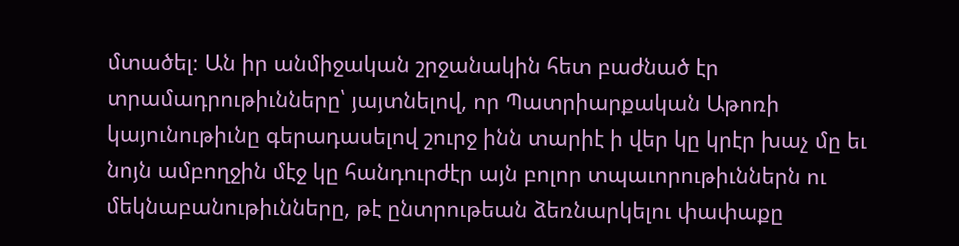մտածել։ Ան իր անմիջական շրջանակին հետ բաժնած էր տրամադրութիւնները՝ յայտնելով, որ Պատրիարքական Աթոռի կայունութիւնը գերադասելով շուրջ ինն տարիէ ի վեր կը կրէր խաչ մը եւ նոյն ամբողջին մէջ կը հանդուրժէր այն բոլոր տպաւորութիւններն ու մեկնաբանութիւնները, թէ ընտրութեան ձեռնարկելու փափաքը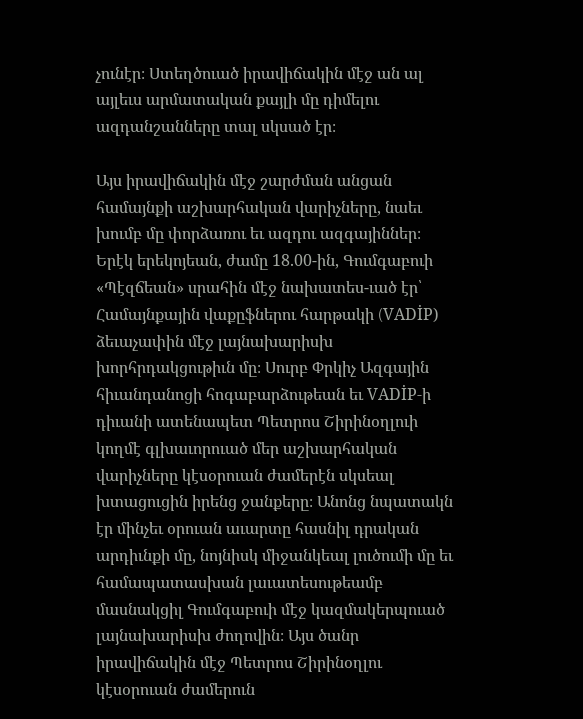չունէր։ Ստեղծուած իրավիճակին մէջ ան ալ այլեւս արմատական քայլի մը դիմելու ազդանշանները տալ սկսած էր։

Այս իրավիճակին մէջ շարժման անցան համայնքի աշխարհական վարիչները, նաեւ խումբ մը փորձառու եւ ազդու ազգայիններ։ Երէկ երեկոյեան, ժամը 18.00-ին, Գումգաբուի «Պէզճեան» սրահին մէջ նախատես-ւած էր՝ Համայնքային վաքըֆներու հարթակի (VADİP) ձեւաչափին մէջ լայնախարիսխ խորհրդակցութիւն մը։ Սուրբ Փրկիչ Ազգային հիւանդանոցի հոգաբարձութեան եւ VADİP-ի դիւանի ատենապետ Պետրոս Շիրինօղլուի կողմէ գլխաւորուած մեր աշխարհական վարիչները կէսօրուան ժամերէն սկսեալ խտացուցին իրենց ջանքերը։ Անոնց նպատակն էր մինչեւ օրուան աւարտը հասնիլ դրական արդիւնքի մը, նոյնիսկ միջանկեալ լուծումի մը եւ համապատասխան լաւատեսութեամբ մասնակցիլ Գումգաբուի մէջ կազմակերպուած լայնախարիսխ ժողովին։ Այս ծանր իրավիճակին մէջ Պետրոս Շիրինօղլու կէսօրուան ժամերուն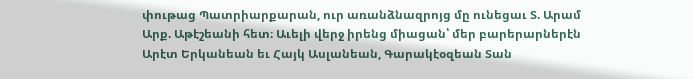փութաց Պատրիարքարան, ուր առանձնազրոյց մը ունեցաւ Տ. Արամ Արք. Աթէշեանի հետ։ Աւելի վերջ իրենց միացան՝ մեր բարերարներէն Արէտ Երկանեան եւ Հայկ Ասլանեան, Գարակէօզեան Տան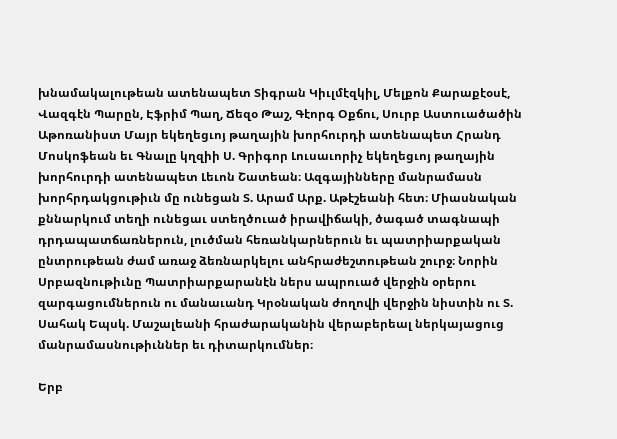խնամակալութեան ատենապետ Տիգրան Կիւլմէզկիլ, Մելքոն Քարաքէօսէ, Վազգէն Պարըն, Էֆրիմ Պաղ, Ճեզօ Թաշ, Գէորգ Օքճու, Սուրբ Աստուածածին Աթոռանիստ Մայր եկեղեցւոյ թաղային խորհուրդի ատենապետ Հրանդ Մոսկոֆեան եւ Գնալը կղզիի Ս. Գրիգոր Լուսաւորիչ եկեղեցւոյ թաղային խորհուրդի ատենապետ Լեւոն Շատեան։ Ազգայինները մանրամասն խորհրդակցութիւն մը ունեցան Տ. Արամ Արք. Աթէշեանի հետ։ Միասնական քննարկում տեղի ունեցաւ ստեղծուած իրավիճակի, ծագած տագնապի դրդապատճառներուն, լուծման հեռանկարներուն եւ պատրիարքական ընտրութեան ժամ առաջ ձեռնարկելու անհրաժեշտութեան շուրջ։ Նորին Սրբազնութիւնը Պատրիարքարանէն ներս ապրուած վերջին օրերու զարգացումներուն ու մանաւանդ Կրօնական ժողովի վերջին նիստին ու Տ. Սահակ Եպսկ. Մաշալեանի հրաժարականին վերաբերեալ ներկայացուց մանրամասնութիւններ եւ դիտարկումներ։

Երբ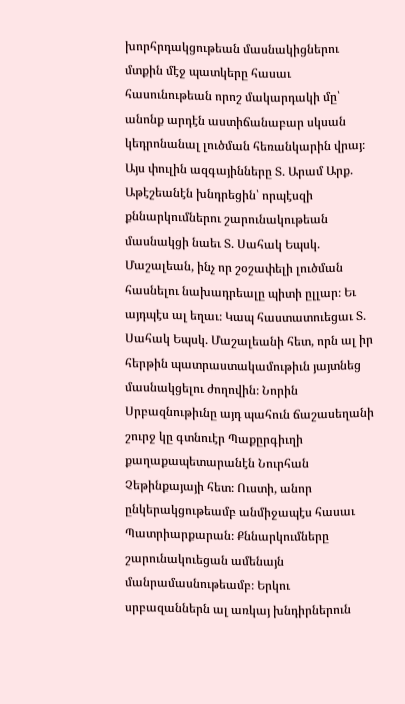խորհրդակցութեան մասնակիցներու մտքին մէջ պատկերը հասաւ հասունութեան որոշ մակարդակի մը՝ անոնք արդէն աստիճանաբար սկսան կեդրոնանալ լուծման հեռանկարին վրայ։ Այս փուլին ազգայինները Տ. Արամ Արք. Աթէշեանէն խնդրեցին՝ որպէսզի քննարկումներու շարունակութեան մասնակցի նաեւ Տ. Սահակ Եպսկ. Մաշալեան, ինչ որ շօշափելի լուծման հասնելու նախադրեալը պիտի ըլլար։ Եւ այդպէս ալ եղաւ։ Կապ հաստատուեցաւ Տ. Սահակ Եպսկ. Մաշալեանի հետ, որն ալ իր հերթին պատրաստակամութիւն յայտնեց մասնակցելու ժողովին։ Նորին Սրբազնութիւնը այդ պահուն ճաշասեղանի շուրջ կը գտնուէր Պաքըրգիւղի քաղաքապետարանէն Նուրհան Չեթինքայայի հետ։ Ուստի, անոր ընկերակցութեամբ անմիջապէս հասաւ Պատրիարքարան։ Քննարկումները շարունակուեցան ամենայն մանրամասնութեամբ։ Երկու սրբազաններն ալ առկայ խնդիրներուն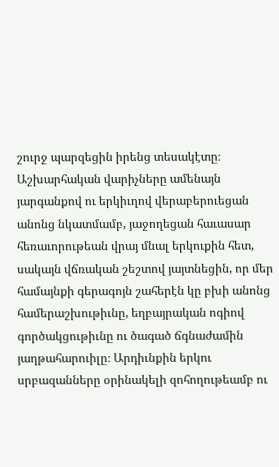շուրջ պարզեցին իրենց տեսակէտը։ Աշխարհական վարիչները ամենայն յարգանքով ու երկիւղով վերաբերուեցան անոնց նկատմամբ, յաջողեցան հաւասար հեռաւորութեան վրայ մնալ երկուքին հետ, սակայն վճռական շեշտով յայտնեցին, որ մեր համայնքի գերագոյն շահերէն կը բխի անոնց համերաշխութիւնը, եղբայրական ոգիով գործակցութիւնը ու ծագած ճգնաժամին յաղթահարուիլը։ Արդիւնքին երկու սրբազանները օրինակելի զոհողութեամբ ու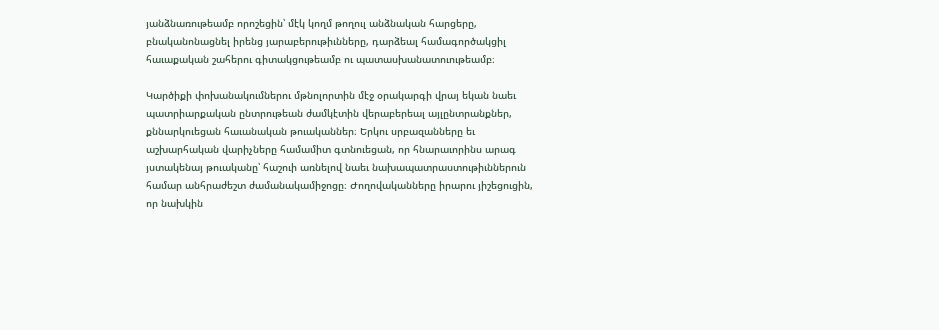յանձնառութեամբ որոշեցին՝ մէկ կողմ թողուլ անձնական հարցերը, բնականոնացնել իրենց յարաբերութիւնները, դարձեալ համագործակցիլ հաւաքական շահերու գիտակցութեամբ ու պատասխանատուութեամբ։

Կարծիքի փոխանակումներու մթնոլորտին մէջ օրակարգի վրայ եկան նաեւ պատրիարքական ընտրութեան ժամկէտին վերաբերեալ այլընտրանքներ, քննարկուեցան հաւանական թուականներ։ Երկու սրբազանները եւ աշխարհական վարիչները համամիտ գտնուեցան, որ հնարաւորինս արագ յստակենայ թուականը՝ հաշուի առնելով նաեւ նախապատրաստութիւններուն համար անհրաժեշտ ժամանակամիջոցը։ Ժողովականները իրարու յիշեցուցին, որ նախկին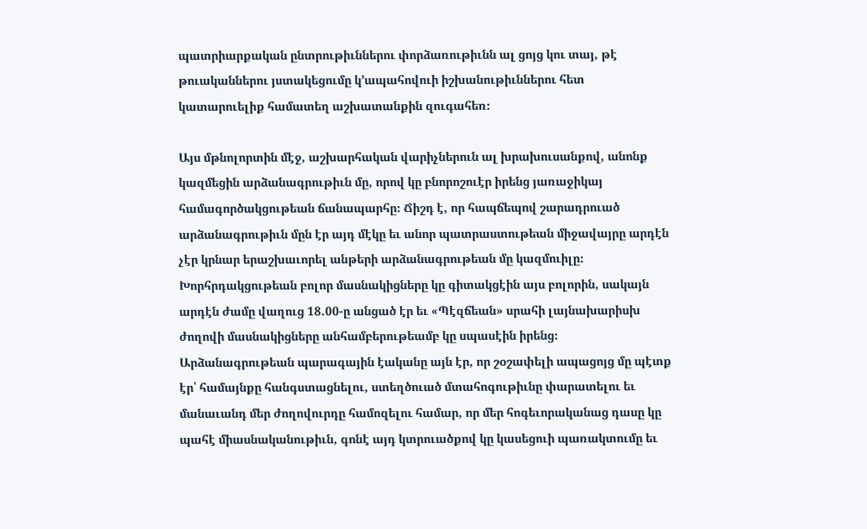պատրիարքական ընտրութիւններու փորձառութիւնն ալ ցոյց կու տայ, թէ թուականներու յստակեցումը կ՚ապահովուի իշխանութիւններու հետ կատարուելիք համատեղ աշխատանքին զուգահեռ։

Այս մթնոլորտին մէջ, աշխարհական վարիչներուն ալ խրախուսանքով, անոնք կազմեցին արձանագրութիւն մը, որով կը բնորոշուէր իրենց յառաջիկայ համագործակցութեան ճանապարհը։ Ճիշդ է, որ հապճեպով շարադրուած արձանագրութիւն մըն էր այդ մէկը եւ անոր պատրաստութեան միջավայրը արդէն չէր կրնար երաշխաւորել անթերի արձանագրութեան մը կազմուիլը։ Խորհրդակցութեան բոլոր մասնակիցները կը գիտակցէին այս բոլորին, սակայն արդէն ժամը վաղուց 18.00-ը անցած էր եւ «Պէզճեան» սրահի լայնախարիսխ ժողովի մասնակիցները անհամբերութեամբ կը սպասէին իրենց։ Արձանագրութեան պարագային էականը այն էր, որ շօշափելի ապացոյց մը պէտք էր՝ համայնքը հանգստացնելու, ստեղծուած մտահոգութիւնը փարատելու եւ մանաւանդ մեր ժողովուրդը համոզելու համար, որ մեր հոգեւորականաց դասը կը պահէ միասնականութիւն, գոնէ այդ կտրուածքով կը կասեցուի պառակտումը եւ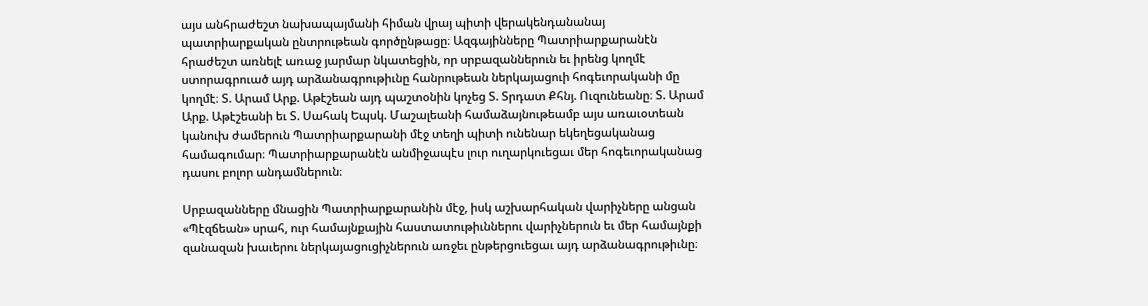այս անհրաժեշտ նախապայմանի հիման վրայ պիտի վերակենդանանայ պատրիարքական ընտրութեան գործընթացը։ Ազգայինները Պատրիարքարանէն հրաժեշտ առնելէ առաջ յարմար նկատեցին, որ սրբազաններուն եւ իրենց կողմէ ստորագրուած այդ արձանագրութիւնը հանրութեան ներկայացուի հոգեւորականի մը կողմէ։ Տ. Արամ Արք. Աթէշեան այդ պաշտօնին կոչեց Տ. Տրդատ Քհնյ. Ուզունեանը։ Տ. Արամ Արք. Աթէշեանի եւ Տ. Սահակ Եպսկ. Մաշալեանի համաձայնութեամբ այս առաւօտեան կանուխ ժամերուն Պատրիարքարանի մէջ տեղի պիտի ունենար եկեղեցականաց համագումար։ Պատրիարքարանէն անմիջապէս լուր ուղարկուեցաւ մեր հոգեւորականաց դասու բոլոր անդամներուն։

Սրբազանները մնացին Պատրիարքարանին մէջ, իսկ աշխարհական վարիչները անցան «Պէզճեան» սրահ, ուր համայնքային հաստատութիւններու վարիչներուն եւ մեր համայնքի զանազան խաւերու ներկայացուցիչներուն առջեւ ընթերցուեցաւ այդ արձանագրութիւնը։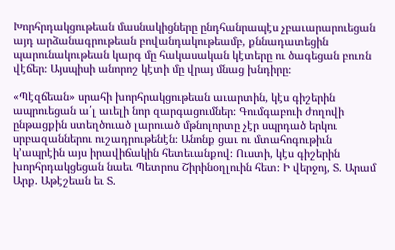Խորհրդակցութեան մասնակիցները ընդհանրապէս չբաւարարուեցան այդ արձանագրութեան բովանդակութեամբ, քննադատեցին պարունակութեան կարգ մը հակասական կէտերը ու ծագեցան բուռն վէճեր։ Այսպիսի անորոշ կէտի մը վրայ մնաց խնդիրը։

«Պէզճեան» սրահի խորհրակցութեան աւարտին, կէս գիշերին ապրուեցան ա՛լ աւելի նոր զարգացումներ։ Գումգաբուի ժողովի ընթացքին ստեղծուած լարուած մթնոլորտը չէր սպրդած երկու սրբազաններու ուշադրութենէն։ Անոնք ցաւ ու մտահոգութիւն կ՚ապրէին այս իրավիճակին հետեւանքով։ Ուստի, կէս գիշերին խորհրդակցեցան նաեւ Պետրոս Շիրինօղլուին հետ։ Ի վերջոյ, Տ. Արամ Արք. Աթէշեան եւ Տ.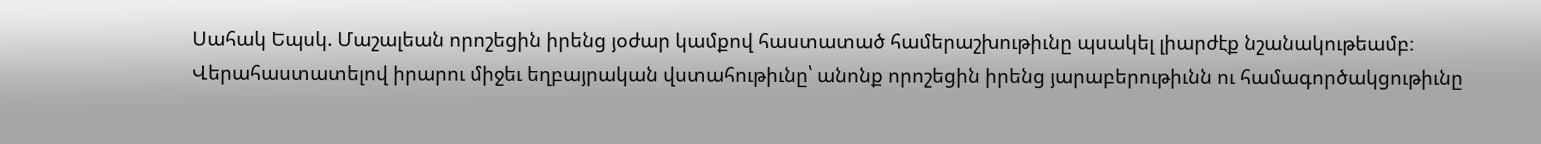Սահակ Եպսկ. Մաշալեան որոշեցին իրենց յօժար կամքով հաստատած համերաշխութիւնը պսակել լիարժէք նշանակութեամբ։ Վերահաստատելով իրարու միջեւ եղբայրական վստահութիւնը՝ անոնք որոշեցին իրենց յարաբերութիւնն ու համագործակցութիւնը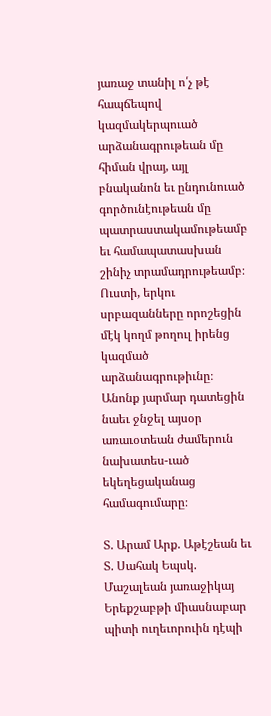յառաջ տանիլ ո՛չ թէ հապճեպով կազմակերպուած արձանագրութեան մը հիման վրայ, այլ բնականոն եւ ընդունուած գործունէութեան մը պատրաստակամութեամբ եւ համապատասխան շինիչ տրամադրութեամբ։ Ուստի, երկու սրբազանները որոշեցին մէկ կողմ թողուլ իրենց կազմած արձանագրութիւնը։ Անոնք յարմար դատեցին նաեւ ջնջել այսօր առաւօտեան ժամերուն նախատես-ւած եկեղեցականաց համագումարը։

Տ. Արամ Արք. Աթէշեան եւ Տ. Սահակ Եպսկ. Մաշալեան յառաջիկայ Երեքշաբթի միասնաբար պիտի ուղեւորուին դէպի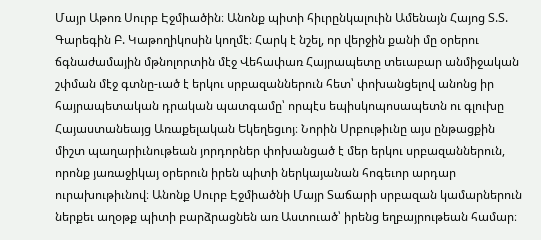Մայր Աթոռ Սուրբ Էջմիածին։ Անոնք պիտի հիւրընկալուին Ամենայն Հայոց Տ.Տ. Գարեգին Բ. Կաթողիկոսին կողմէ։ Հարկ է նշել, որ վերջին քանի մը օրերու ճգնաժամային մթնոլորտին մէջ Վեհափառ Հայրապետը տեւաբար անմիջական շփման մէջ գտնը-ւած է երկու սրբազաններուն հետ՝ փոխանցելով անոնց իր հայրապետական դրական պատգամը՝ որպէս եպիսկոպոսապետն ու գլուխը Հայաստանեայց Առաքելական Եկեղեցւոյ։ Նորին Սրբութիւնը այս ընթացքին միշտ պաղարիւնութեան յորդորներ փոխանցած է մեր երկու սրբազաններուն, որոնք յառաջիկայ օրերուն իրեն պիտի ներկայանան հոգեւոր արդար ուրախութիւնով։ Անոնք Սուրբ Էջմիածնի Մայր Տաճարի սրբազան կամարներուն ներքեւ աղօթք պիտի բարձրացնեն առ Աստուած՝ իրենց եղբայրութեան համար։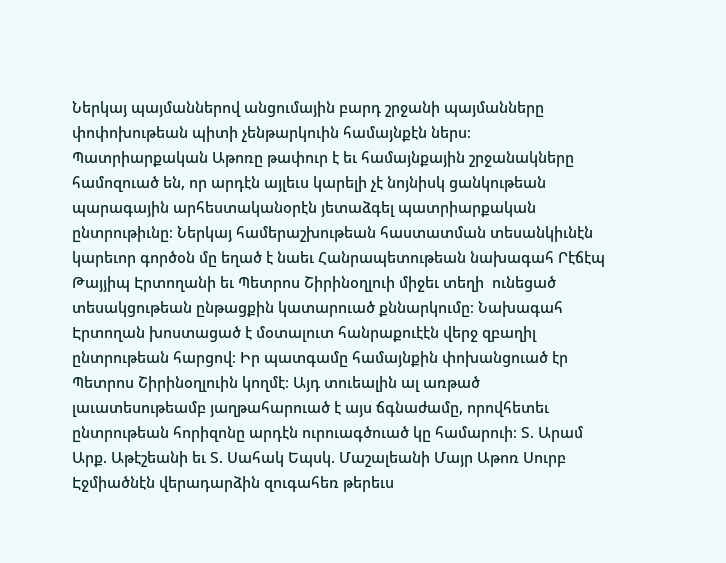Ներկայ պայմաններով անցումային բարդ շրջանի պայմանները փոփոխութեան պիտի չենթարկուին համայնքէն ներս։ Պատրիարքական Աթոռը թափուր է եւ համայնքային շրջանակները համոզուած են, որ արդէն այլեւս կարելի չէ նոյնիսկ ցանկութեան պարագային արհեստականօրէն յետաձգել պատրիարքական ընտրութիւնը։ Ներկայ համերաշխութեան հաստատման տեսանկիւնէն կարեւոր գործօն մը եղած է նաեւ Հանրապետութեան նախագահ Րէճէպ Թայյիպ Էրտողանի եւ Պետրոս Շիրինօղլուի միջեւ տեղի  ունեցած տեսակցութեան ընթացքին կատարուած քննարկումը։ Նախագահ Էրտողան խոստացած է մօտալուտ հանրաքուէէն վերջ զբաղիլ ընտրութեան հարցով։ Իր պատգամը համայնքին փոխանցուած էր Պետրոս Շիրինօղլուին կողմէ։ Այդ տուեալին ալ առթած լաւատեսութեամբ յաղթահարուած է այս ճգնաժամը, որովհետեւ ընտրութեան հորիզոնը արդէն ուրուագծուած կը համարուի։ Տ. Արամ Արք. Աթէշեանի եւ Տ. Սահակ Եպսկ. Մաշալեանի Մայր Աթոռ Սուրբ Էջմիածնէն վերադարձին զուգահեռ թերեւս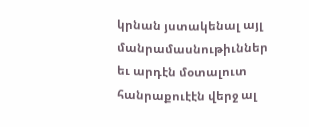կրնան յստակենալ այլ մանրամասնութիւններ եւ արդէն մօտալուտ հանրաքուէէն վերջ ալ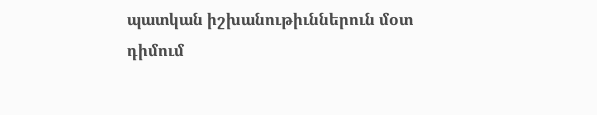պատկան իշխանութիւններուն մօտ դիմում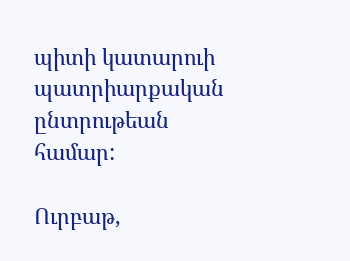պիտի կատարուի պատրիարքական ընտրութեան համար:

Ուրբաթ,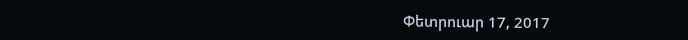Փետրուար 17, 2017